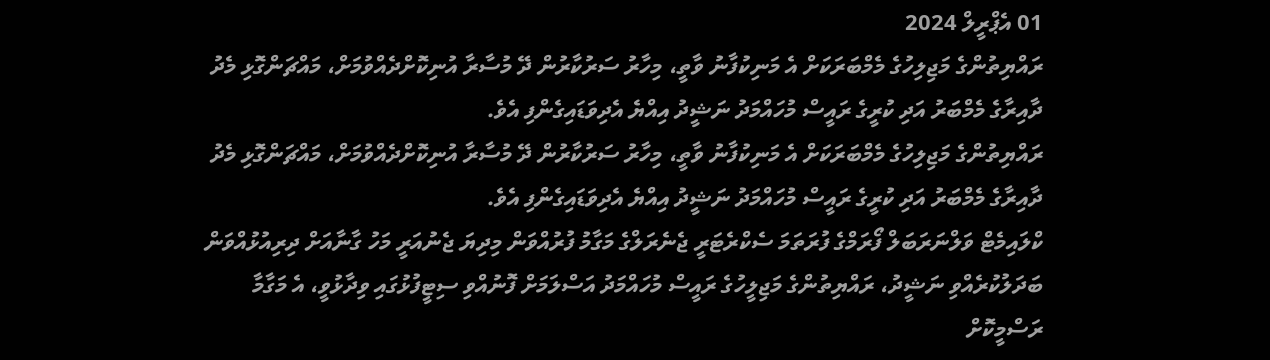01 އެޕްރީލް 2024
ރައްޔިތުންގެ މަޖިލިހުގެ މެމްބަރަކަށް އެ މަނިކުފާނު ވާތީ، މިހާރު ސަރުކާރުން ދޭ މުސާރާ އުނިކޮށްދެއްވުމަށް، މައްޗަންގޮޅި މެދު ދާއިރާގެ މެމްބަރު އަދި ކުރީގެ ރައީސް މުހައްމަދު ނަޝީދު އިއްޔެ އެދިވަޑައިގެންފި އެވެ.
ރައްޔިތުންގެ މަޖިލިހުގެ މެމްބަރަކަށް އެ މަނިކުފާނު ވާތީ، މިހާރު ސަރުކާރުން ދޭ މުސާރާ އުނިކޮށްދެއްވުމަށް، މައްޗަންގޮޅި މެދު ދާއިރާގެ މެމްބަރު އަދި ކުރީގެ ރައީސް މުހައްމަދު ނަޝީދު އިއްޔެ އެދިވަޑައިގެންފި އެވެ.
ކްލައިމެޓް ވަލްނަރަބަލް ފޯރަމްގެ ފުރަތަމަ ސެކްރެޓަރީ ޖެނެރަލްގެ މަގާމު ފުރުއްވަން މިދިޔަ ޖެނުއަރީ މަހު ގާނާއަށް ދިރިއުޅުއްވަން ބަދަލުކުރެއްވި ނަޝީދު، ރައްޔިތުންގެ މަޖިލީހުގެ ރައީސް މުހައްމަދު އަސްލަމަށް ފޮނުއްވި ސިޓީފުޅުގައި ވިދާޅުވީ، އެ މަގާމާ ރަސްމީކޮށް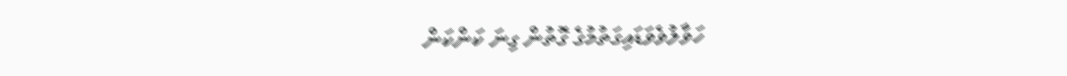ހަވާލުވެވަޑައިގަތުމުގެ ގޮތުން ގިނަ ކަންކަން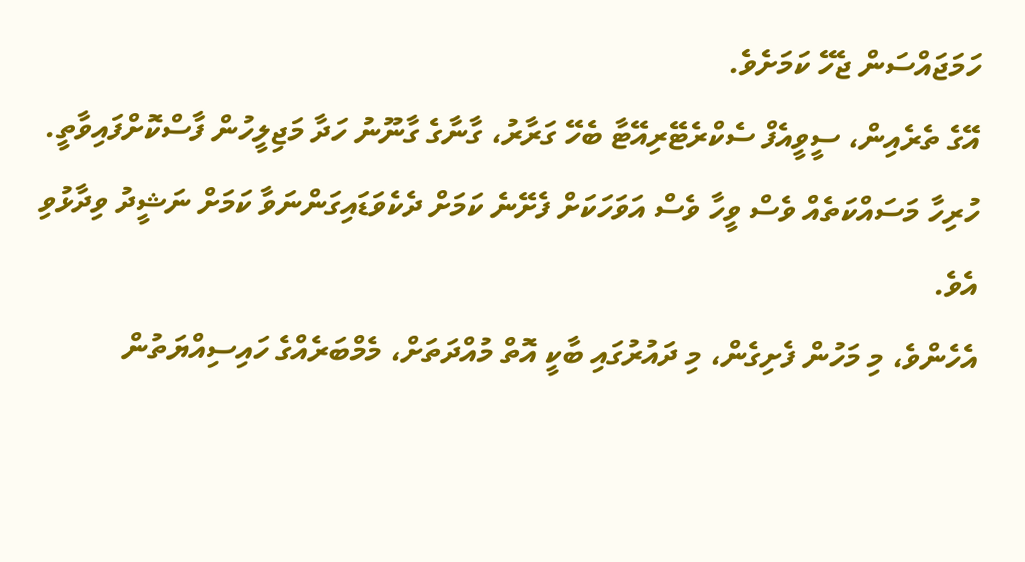ހަމަޖައްސަން ޖެހޭ ކަމަށެވެ.
އޭގެ ތެރެއިން، ސީވީއެފް ސެކްރެޓޭރިއޭޓާ ބެހޭ ގަރާރު، ގާނާގެ ގާނޫނު ހަދާ މަޖިލީހުން ފާސްކޮށްފައިވާތީ. ހުރިހާ މަސައްކަތެއް ވެސް ވީހާ ވެސް އަވަހަކަށް ފެށޭނެ ކަމަށް ދެކެވަޑައިގަންނަވާ ކަމަށް ނަޝީދު ވިދާޅުވި އެވެ.
އެހެންވެ، މި މަހުން ފެށިގެން، މި ދައުރުގައި ބާކީ އޮތް މުއްދަތަށް، މެމްބަރެއްގެ ހައިސިއްޔަތުން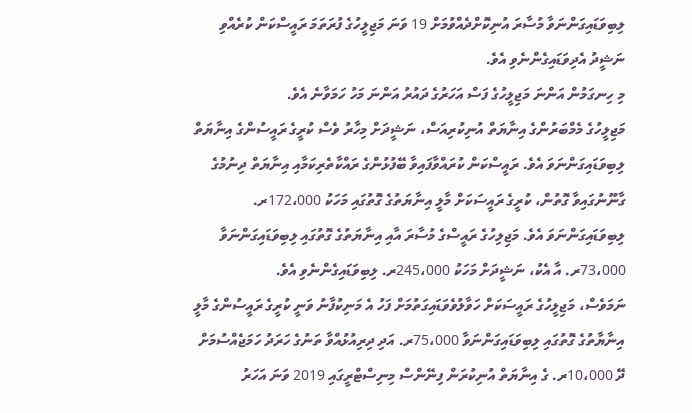ލިބިވަޑައިގަންނަވާ މުސާރަ އުނިކޮށްދެއްވުމަށް 19 ވަނަ މަޖިލީހުގެ ފުރަތަމަ ރައީސްކަން ކުރެއްވި ނަޝީދު އެދިވަޑައިގެންނެވި އެވެ.
މި ހިނގަމުން އަންނަ މަޖިލީހުގެ ފަސް އަހަރުގެ ދައުރު އަންނަ މަހު ހަމަވާނެ އެވެ.
މަޖިލީހުގެ މެމްބަރުންގެ އިނާޔަތް އުނިކުރިއަސް، ނަޝީދަށް މިހާރު ވެސް ކުރީގެ ރައީސުންގެ އިނާޔަތް ލިބިވަޑައިގަންނަވަ އެވެ. ރައީސްކަން ކުރައްވާފައިވާ ބޭފުޅުންގެ ރައްކާތެރިކަމާއި އިނާޔަތް ދިނުމުގެ ގާނޫނުގައިވާ ގޮތުން، ކުރީގެ ރައީސަކަށް މާލީ އިނާޔަތުގެ ގޮތުގައި މަހަކު 172،000ރ. ލިބިވަޑައިގަންނަވަ އެވެ. މަޖިލިހުގެ ރައީސްގެ މުސާރަ އާއި އިނާޔަތުގެ ގޮތުގައި ލިބިވަޑައިގަންނަވާ 73،000ރ. އާ އެކު، ނަޝީދަށް މަހަކު 245،000ރ. ލިބިވަޑައިގެންނެވި އެވެ.
ނަމަވެސް، މަޖިލީހުގެ ރައީސަކަށް ހަވާލުވެވަޑައިގަތުމަށް ފަހު އެ މަނިކުފާނު ވަނީ ކުރީގެ ރައީސުންގެ މާލީ އިނާޔާތުގެ ގޮތުގައި ލިބިވަޑައިގަންނަވާ 75،000ރ. އަދި ދިރިއުޅުއްވާ ތަނުގެ ހަރަދު ހަމަޖެއްސުމަށް ދޭ 10،000ރ. ގެ އިނާޔަތް އުނިކުރަން ފިނޭންސް މިނިސްޓްރީގައި 2019 ވަނަ އަހަރު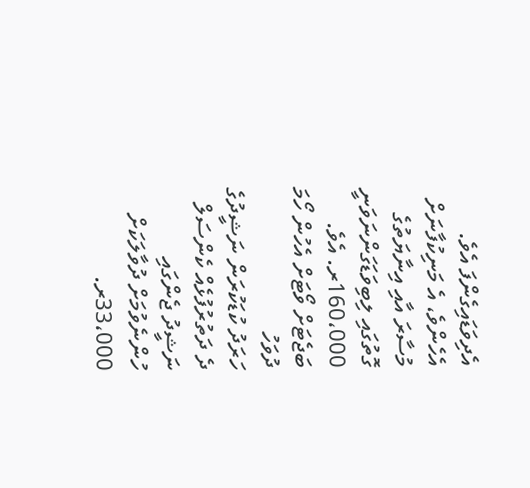އެދިވަޑައިގެންފަ އެވެ.
އެހެންވެ، އެ މަނިކުފާނަށް މުސާރަ އާއި އިނާޔަތުގެ ގޮތުގައި ލިބިވަޑަގަންނަވަނީ 160،000ރ. އެވެ.
ބަޖެޓަށް ވޯޓަށް އެހުން ހޯމަ ދުވަހު
ހަރަދު ކުޑަކުރަން ނަޝީދުގެ ދެ ދަތުރުފުޅެއް ކެންސަލް
ނަޝީދު ޖެންގައި ހުންނެވުމަށް ދުވާލަކަށް 33،000ރ.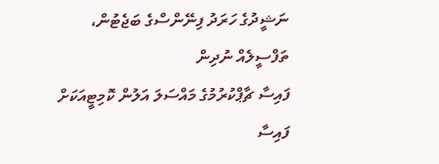ނަޝީދުގެ ހަރަދު ފިނޭންސްގެ ބަޖެޓުން، ތަފްސީލެއް ނުދިން
ފައިސާ ޗާޕްކުރުމުގެ މައްސަލަ އަލުން ކޮމިޓީއަކަށް
ފައިސާ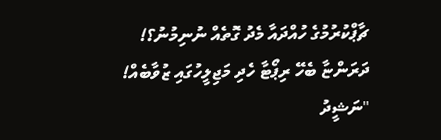ޗާޕްކުރުމުގެ ހުއްދައާ މެދު ގޮތެއް ނުނިމުނު؟!
ދަރަންޏާ ބެހޭ ރިޕޯޓާ ހެދި މަޖިލީހުގައި ޒުވާބެއް!
"ނަޝީދު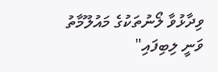ވިދާޅުވާ ލޯނުތަކުގެ މައުލޫމާތު ވަނީ ލިބިފައި"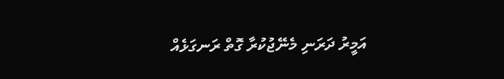އަމީރު ދަރަނި މެނޭޖުކުރާ ގޮތް ރަނގަޅެއް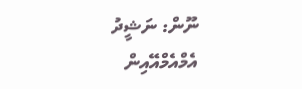ނޫން: ނަޝީދު
އެމްއެމްއޭއިން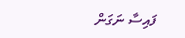ފައިސާ ނަގަން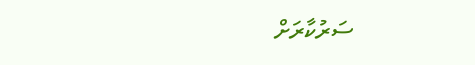ސަރުކާރަށް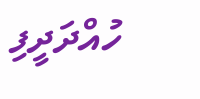ހުއްދަދީފި